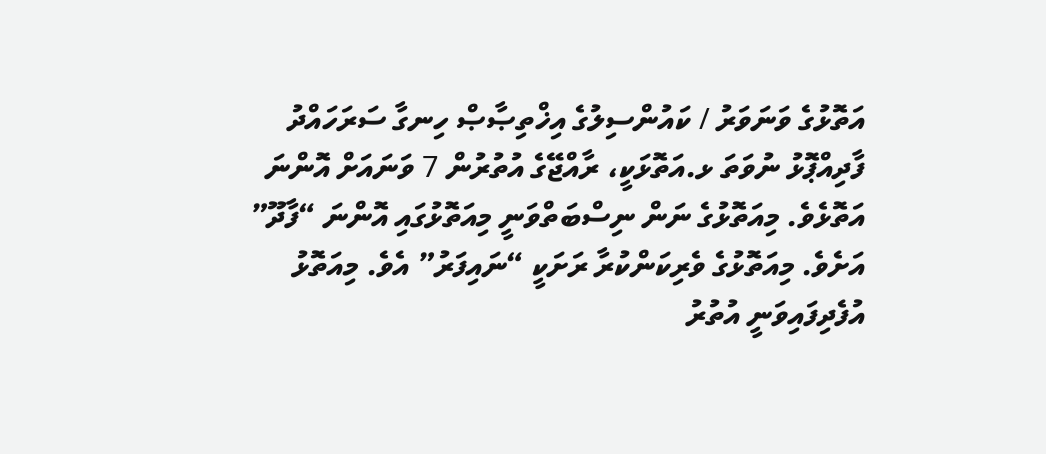އަތޮޅުގެ ވަނަވަރު / ކައުންސިލުގެ އިޚްތިޞާޞް ހިނގާ ސަރަހައްދު
ފާދިއްޕޮޅު ނުވަތަ ޅ.އަތޮޅަކީ، ރާއްޖޭގެ އުތުރުން 7 ވަނައަށް އޮންނަ އަތޮޅެވެ. މިއަތޮޅުގެ ނަން ނިސްބަތްވަނީ މިއަތޮޅުގައި އޮންނަ “ފާދޫ” އަށެވެ. މިއަތޮޅުގެ ވެރިކަންކުރާ ރަށަކީ “ނައިފަރު” އެވެ. މިއަތޮޅު އުފެދިފައިވަނީ އުތުރު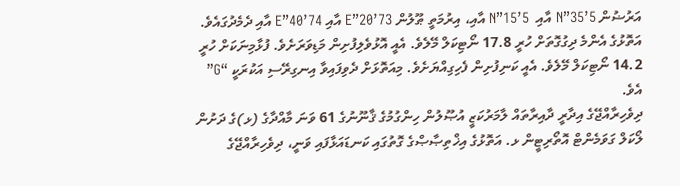އަރުޟުން N”35’5 އާއި  N”15’5 އާއި، އިރުމަތީ ޠޫލުން E”20’73 އާއި E”40’74 އާއި ދެމެދުގައެވެ. އަތޮޅުގެ އެންމެ ދިގުގޮތަށް ހުރީ 17.8 ނޯޓިކަލް މޭލެވެ. އެއީ އޮޅުވެލިފުށިން މަޑިވަރަށެވެ. ފުޅާމިނަކަށް ހުރީ 14.2 ނޯޓިކަލް މޭލެވެ. އެއީ ކަނިފުށިން ފެހިގިއްޔަށެވެ. މިއަތޮޅަށް ދެވިފައިވާ އިނގިރޭސި އަކުރަކީ “G” އެވެ.
ދިވެހިރާއްޖޭގެ އިދާރީ ދާއިރާތައް ލާމަރުކަޒީ އުޞޫލުން ހިންގުމުގެ ޤާނޫނުގެ 61 ވަނަ މާއްދާގެ (ޅ)ގެ ދަށުން ލޯކަލް ގަވަމެންޓް އޮތޯރިޓީން ޅ. އަތޮޅުގެ އިޚްތިޞާޞްގެ ގޮތުގައި ކަނޑައަޅާފައި ވަނީ، ދިވެހިރާއްޖޭގެ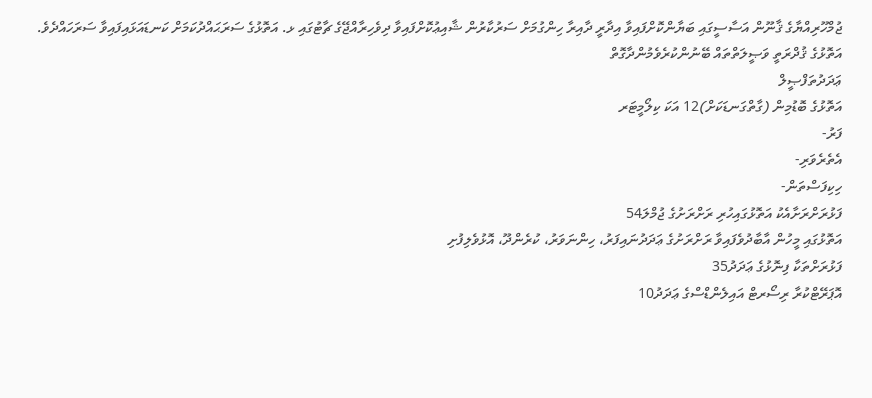ޖުމްހޫރިއްޔާގެ ޤާނޫން އަސާސީގައި ބަޔާންކޮށްފައިވާ އިދާރީ ދާއިރާ ހިންގުމަށް ސަރުކާރުން ޝާއިޢުކޮށްފައިވާ ދިވެހިރާއްޖޭގެ ޗާޓުގައި ޅ. އަތޮޅުގެ ސަރަޙައްދުކަމަށް ކަނޑައަޅައިފައިވާ ސަރަހައްދެވެ.
އަތޮޅުގެ ޤުދްރަތީ ވަޞީލަތްތައް ބޭނުންކުރެވެމުންދާގޮތް
ޢަދަދުތަފްޞީލް
އަތޮޅުގެ ބޮޑުމިން (ގާތްގަނޑަކަށް)12 އަކަ ކިލޯމީޓަރ
ފަރު-
އެތެރެވަރި-
ހިކިފަސްތަން-
ފަޅުރަށްރަށާއެކު އަތޮޅުގައިހުރި ރަށްރަށުގެ ޖުމްލަ54
އަތޮޅުގައި މީހުން އާބާދުވެފައިވާ ރަށްރަށުގެ ޢަދަދުނައިފަރު، ހިންނަވަރު، ކުރެންދޫ، އޮޅުވެލިފުށި
ފަޅުރަށްތަކާ ފިނޮޅުގެ ޢަދަދު35
އޮޕަރޭޓްކުރާ ރިސޯރޓް އައިލެންޑްސްގެ ޢަދަދު10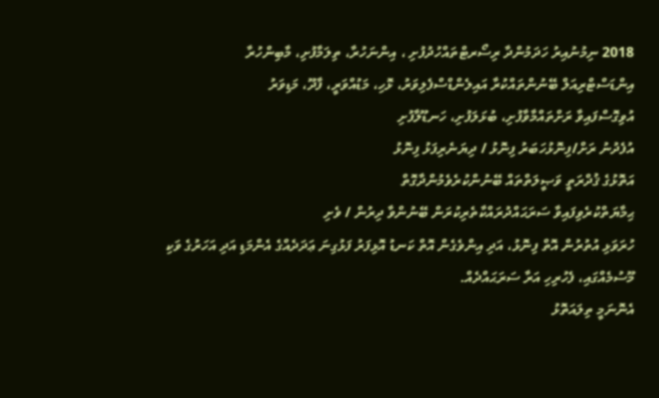2018 ނިމުނުއިރު ހަދަމުންދާ ރިސޯރޓްތައްހުދުފުށި ، އިންނަހުރާ، ތިލަމާފުށި، މާބިންހުރާ
އިންޑަސްޓްރިއަލް ބޭނުންތައްކުރާ އައިލެންޑްސްފެލިވަރު، ޅޮހި، މަޑުއްވަރީ، ފާދޫ، މަޑިވަރު
އުވިގޮސްފައިވާ ރަށްތައްމާވާފުށި، ބުޅަލަފުށި، ހަނޑޫލާފުށި
އުފެދުނު ރަށް/ފިނޮޅުހަބަރު ފިނޮޅު / ދިޔަނެރިފަޅު ފިނޮޅު
އަތޮޅުގެ ޤުދްރަތީ ވަޞީލަތްތައް ބޭނުންކުރެވެމުންދާގޮތް
ޙިމާޔަތްކުރެވިފައިވާ ސަރަޙައްދުރައްކާތެރިކުރަން ބޭނުންވާ ދިރުން / ވެށި
ހުރަވަޅި އުތުރުން އޮތް ފިނޮޅު، އަދި އިންވެގެން އޮތް ކަނޑު އޮޅިފަރު ފަޅުގިނަ ޢަދަދެއްގެ އެންމަޑި އަދި އަހަރުގެ ވަކި މޫސުމެއްގައި، ފެހުރިހި އަރާ ސަރަޙައްދެއް.
އެނޮނަމީ ތިލައަތޮޅު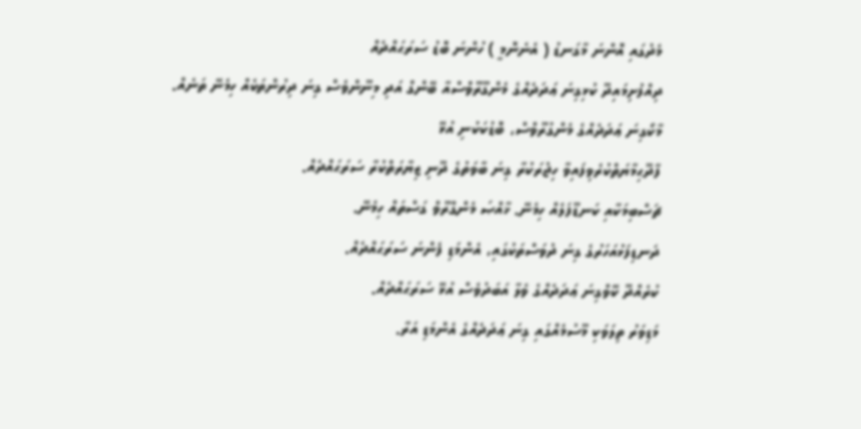މެދުގައި އޮންނަ މާގަނޑު ( އެނެނޮމީ ) ހުންނަ ބޮޑު ސަރަޙައްދެއް
ދިއްފުށިމައިދޫ ކުޅިގިނަ ޢަދަދެއްގެ މެންގޫރޫވްސްއާ ބޭންގް އަދި މިނޫންވެސް ގިނަ ދިރުންތަކެއް ހިމެނޭ ތަނެއް.
މާކޯގިނަ ޢަދަދެއްގެ މެންގުރޫވްސް، ބޮޑުކަކުނި އުޅޭ
ފާދޫޙިމާޔަތްކުރެވިފައިވާ ހިޖުރަކުރާ ގިނަ ބާވަތުގެ ދޫނި ޒިޔާރަތްކުރާ ސަރަޙައްދެއް.
ޗަސްބިމަކާއި ކަނޑޫފަލެއް ހިމެނޭ. ޚާއްޞަ މެންގްރޫވް ގަސްތައް ހިމެނޭ.
ދަނޑިފަޅުއަހަރުގެ ގިނަ ދުވަސްތަކުގައި، އެންމަޑި ފެންނަ ސަރަޙައްދެއް.
ކުރެއްދޫ ކޭވްގިނަ ޢަދަދެއްގެ ވެލާ އަބަދުވެސް އުޅޭ ސަރަޙައްދެއް.
މަޑިވަރު ތިލަވަކި މޫސުމެއްގައި ގިނަ ޢަދަދެއްގެ އެންމަޑި އަރާ.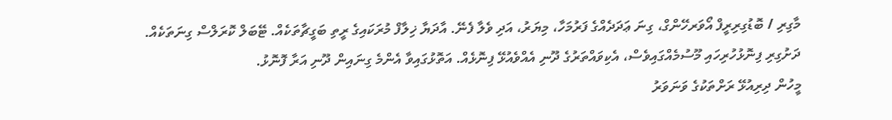މާގިރި / ބޮޑުގިރިރީފް އޯވަރހޭންގް، ގިނަ ޢަދަދެއްގެ ފަރުމަހާ، މިޔަރު، އަދި ވެލާ ފެނޭ. އާދަޔާ ޚިލާފް މުރަކައިގެ ރީތި ބަގީޗާތަކެއް. ޓޭބަލް ކޮރަލްސް ގިނަތަކެއް.
ދަށުގިރި ފިނޮޅުހުރިހައި މޫސުމެއްގައިވެސް، އެކިވައްތަރުގެ ދޫނި އެއްވެއުޅޭ ފިނޮޅެއް. އަތޮޅުގައިވާ އެންމެ ގިނައިން ދޫނި އަރާ ފޮނޮޅު.
މީހުން ދިރިއުޅޭ ރަށްތަކުގެ ވަނަވަރު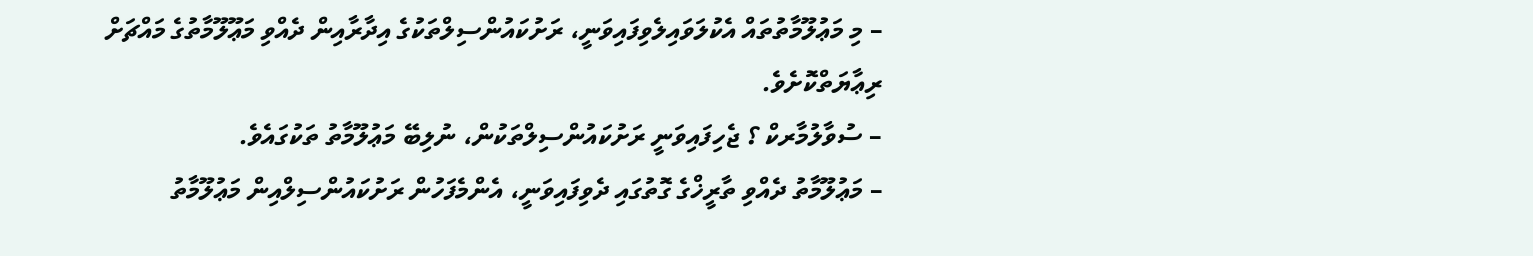– މި މަޢުލޫމާތުތައް އެކުލަވައިލެވިފައިވަނީ، ރަށުކައުންސިލްތަކުގެ އިދާރާއިން ދެއްވި މަޢޫލޫމާތުގެ މައްޗަށް ރިޢާޔަތްކޮށެވެ.
– ސުވާލުމާރކް ؟ ޖެހިފައިވަނީ ރަށުކައުންސިލްތަކުން، ނުލިބޭ މަޢުލޫމާތު ތަކުގައެވެ.
– މަޢުލޫމާތު ދެއްވި ތާރީޚްގެ ގޮތުގައި ދެވިފައިވަނީ، އެންމެފަހުން ރަށުކައުންސިލްއިން މަޢުލޫމާތު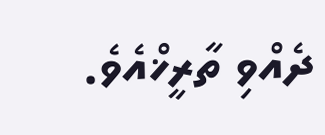ދެއްވި ތާރީޚްއެވެ.